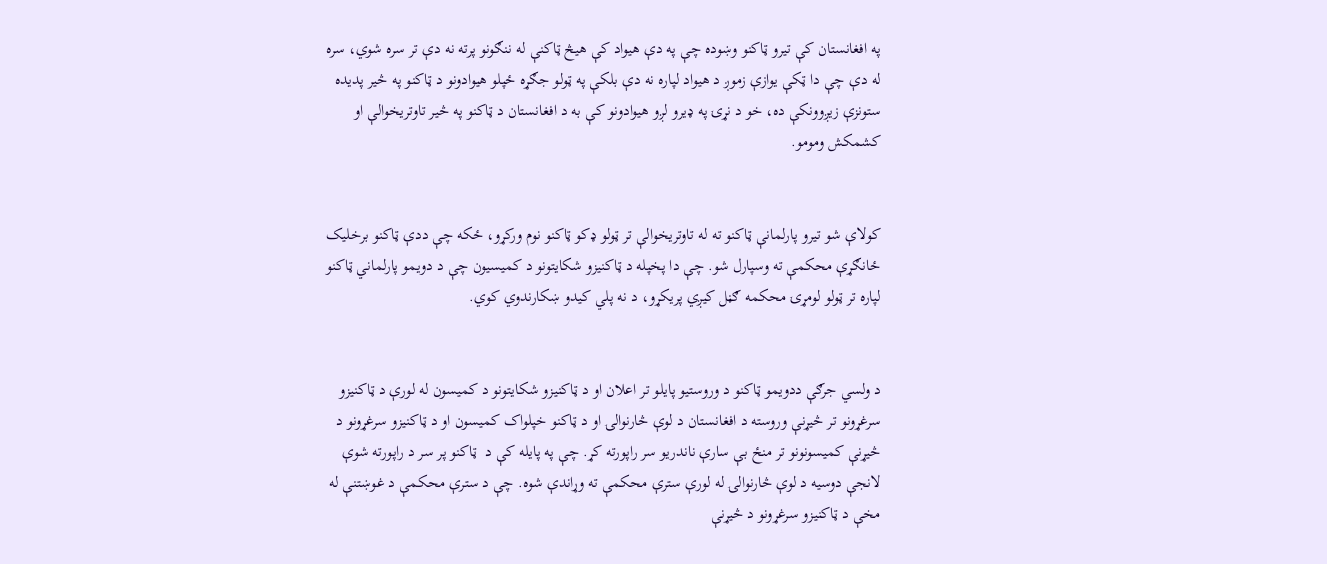په افغانستان کې تيرو ټاکنو وښوده چې په دې هيواد کې هيڅ ټاکنې له ننګونو پرته نه دې تر سره شوي، سره له دې چې دا ټکې يوازې زموږ د هيواد لپاره نه دې بلکې په ټولو جګړه ځپلو هيوادونو د ټاکنو په څير پديده ستونزې زيږوونکې ده، خو د نړۍ په ډيرو لږو هيوادونو کې به د افغانستان د ټاکنو په څير تاوتريخوالې او کشمکش ومومو.


کولاې شو تيرو پارلمانې ټاکنو ته له تاوتريخوالې تر ټولو ډکو ټاکنو نوم ورکړو، ځکه چې ددې ټاکنو برخليک ځانګړې محکمې ته وسپارل شو. چې دا پخپله د ټاکنيزو شکايتونو د کميسیون چې د دويمو پارلماني ټاکنو لپاره تر ټولو لومړۍ محکمه ګڼل کيږي پريکړو، د نه پلي کيدو ښکارندوي کوي.


د ولسي جرګې ددويمو ټاکنو د وروستيو پايلو تر اعلان او د ټاکنيزو شکايتونو د کميسون له لورې د ټاکنيزو سرغړونو تر څيړنې وروسته د افغانستان د لوې څارنوالۍ او د ټاکنو خپلواک کميسون او د ټاکنيزو سرغړونو د څيړنې کميسونونو تر منځ بې سارې ناندريو سر راپورته کړ. چې په پايله کې د  ټاکنو پر سر د راپورته شوې لانجې دوسيه د لوې څارنوالۍ له لورې سترې محکمې ته وړاندې شوه. چې د سترې محکمې د غوښتنې له مخې د ټاکنيزو سرغړونو د څيړنې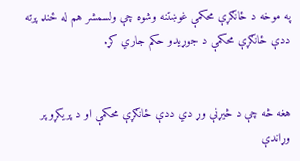په موخه د ځانګړې محکمې غوښتنه وشوه چې ولسمشر هم له ځنډ پرته ددې ځانګړې محکمې د جوړيدو حکم جاري کړ.


هغه څه چې د څيړنې وړ دي ددې ځانګړې محکمې او د پريکړو پر وړاندې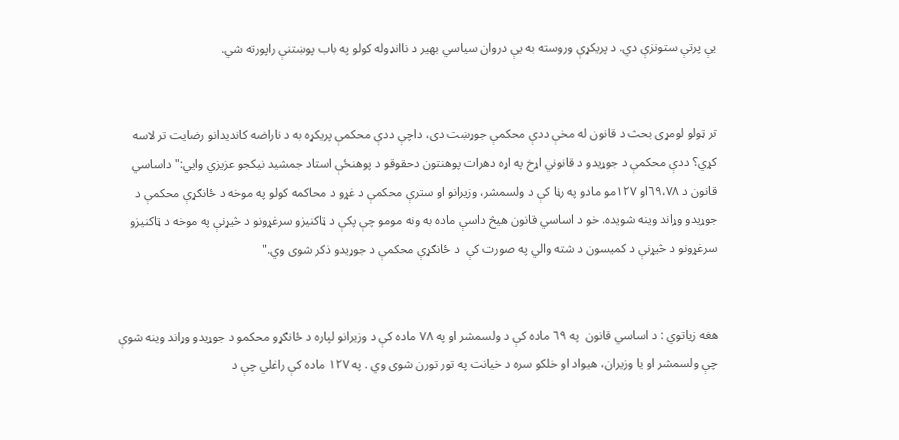يې پرتې ستونزې دي. د پريکړې وروسته به يې دروان سياسي بهير د ناانډوله کولو په باب پوښتنې راپورته شي.


تر ټولو لومړى بحث د قانون له مخې ددې محکمې جوړښت دى، داچې ددې محکمې پريکړه به د ناراضه کانديدانو رضايت تر لاسه کړي؟ ددې محکمې د جوړيدو د قانوني اړخ په اړه دهرات پوهنتون دحقوقو د پوهنځې استاد جمشيد نيکجو عزيزي وايي:" داساسي قانون د ٦٩،٧٨او ١٢٧مو مادو په رڼا کې د ولسمشر، وزيرانو او سترې محکمې د غړو د محاکمه کولو په موخه د ځانګړې محکمې د جوړيدو وړاند وينه شويده. خو د اساسي قانون هيڅ داسې ماده به ونه مومو چې پکې د ټاکنيزو سرغړونو د څيړنې په موخه د ټاکنيزو سرغړونو د څيړنې د کميسون د شته والي په صورت کې  د ځانګړې محکمې د جوړيدو ذکر شوى وي."


هغه زياتوي : د اساسي قانون  په ٦٩ ماده کې د ولسمشر او په ٧٨ ماده کې د وزيرانو لپاره د ځانګړو محکمو د جوړيدو وړاند وينه شوې چې ولسمشر او يا وزيران، هيواد او خلکو سره د خيانت په تور تورن شوى وي . په ١٢٧ ماده کې راغلي چې د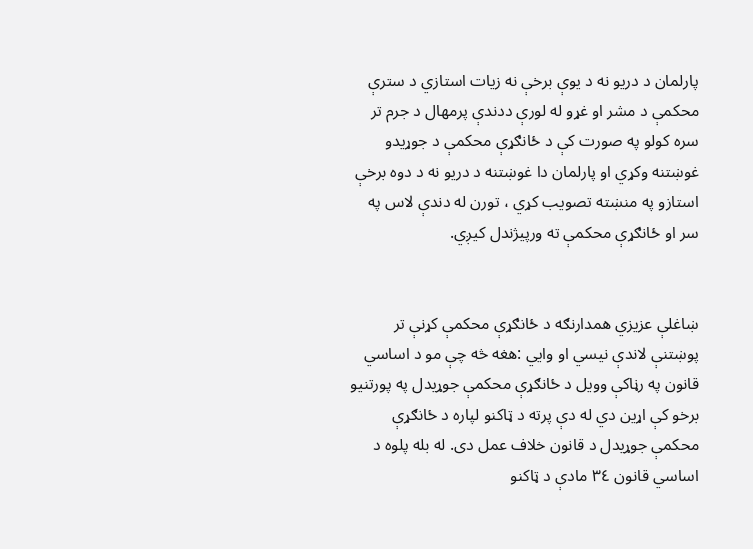پارلمان د دريو نه د يوې برخې نه زيات استازي د سترې محکمې د مشر او غړو له لورې ددندې پرمهال د جرم تر سره کولو په صورت کې د ځانګړې محکمې د جوړيدو غوښتنه وکړي او پارلمان دا غوښتنه د دريو نه د دوه برخې استازو په منښته تصويب کړي ، تورن له دندې لاس په سر او ځانګړې محکمې ته ورپيژندل کيږي.


ښاغلې عزيزي همدارنګه د ځانګړې محکمې کړنې تر پوښتنې لاندې نيسي او وايي :هغه څه چې مو د اساسي قانون په رڼاکې وويل د ځانګړې محکمې جوړيدل په پورتنيو برخو کې اړين دي له دې پرته د ټاکنو لپاره د ځانګړې محکمې جوړيدل د قانون خلاف عمل دى. له بله پلوه د اساسي قانون ٣٤ مادې د ټاکنو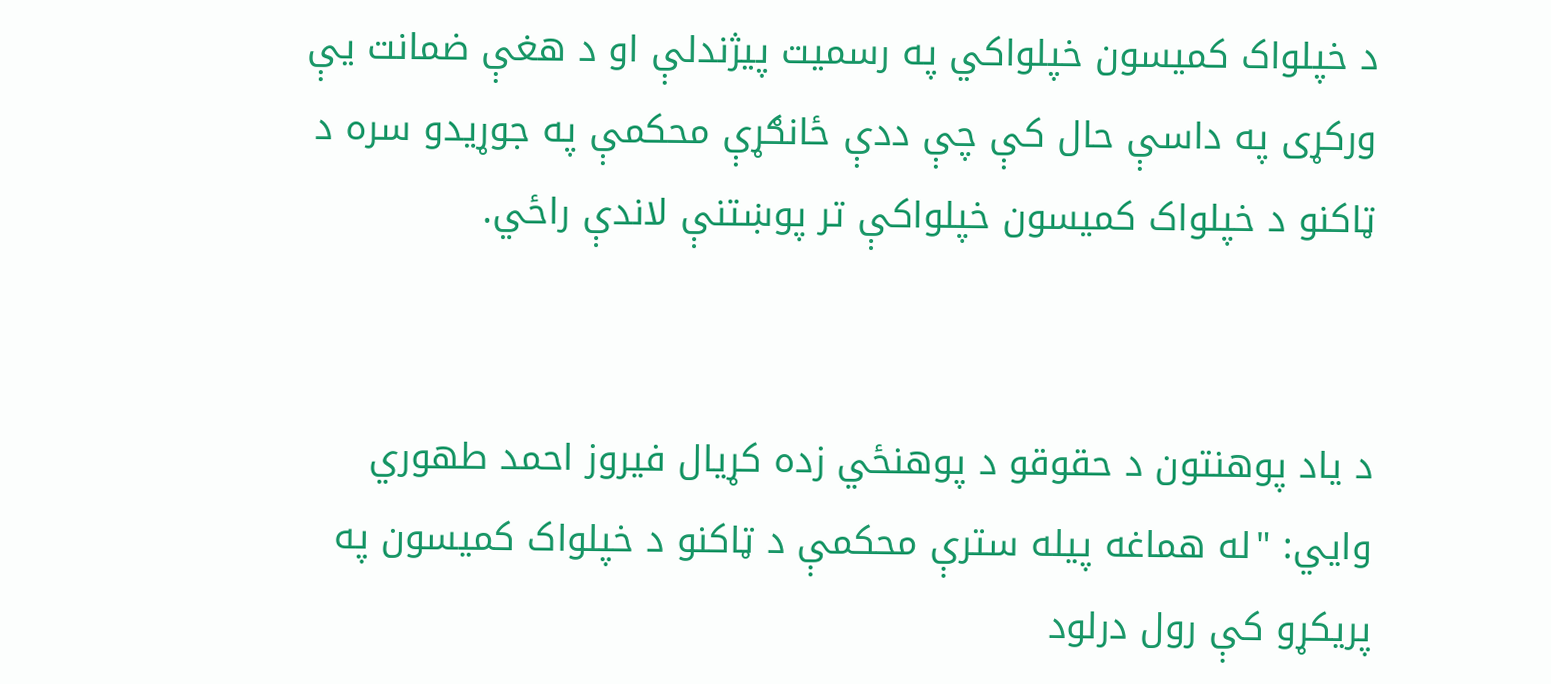د خپلواک کميسون خپلواکي په رسميت پيژندلې او د هغې ضمانت يې ورکړى په داسې حال کې چې ددې ځانګړې محکمې په جوړيدو سره د ټاکنو د خپلواک کميسون خپلواکې تر پوښتنې لاندې راځي.


د ياد پوهنتون د حقوقو د پوهنځي زده کړيال فيروز احمد طهوري وايي: "له هماغه پيله سترې محکمې د ټاکنو د خپلواک کميسون په پريکړو کې رول درلود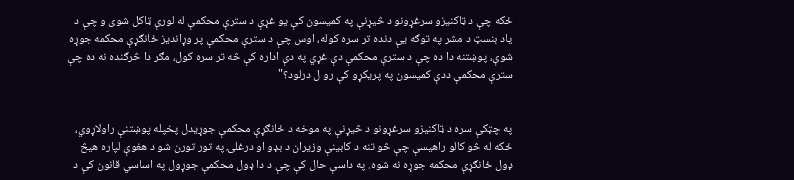ځکه چې د ټاکنيزو سرغړونو د څيړنې په کميسون کې يو غړې د سترې محکمې له لورې ټاکل شوى و چې د ياد بنسټ د مشر په توګه يې دنده تر سره کوله، اوس چې د سترې محکمې پر وړانديز ځانګړې محکمه جوړه شوې، پوښتنه دا ده چې د سترې محکمې دې غړي په دې اداره کې څه تر سره کول، مګر دا څرګنده نه ده چې سترې محکمې ددې کميسون په پريکړو کې رو ل درلود؟"


په چټکې سره د ټاکنيزو سرغړونو د څيړنې په موخه د ځانګړې محکمې جوړيدل پخپله پوښتنې راولاړوي، ځکه له څو کالو راهيسې چې څو تنه د کابينې وزيران د بډو او درغلۍ په تور تورن شو د هغوې لپاره هيڅ ډول ځانګړې محکمه جوړه نه شوه. په داسې حال کې چې د دا ډول محکمې جوړول په اساسي قانون کې د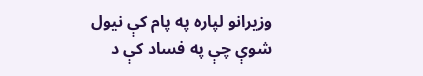وزيرانو لپاره په پام کې نيول شوې چې په فساد کې د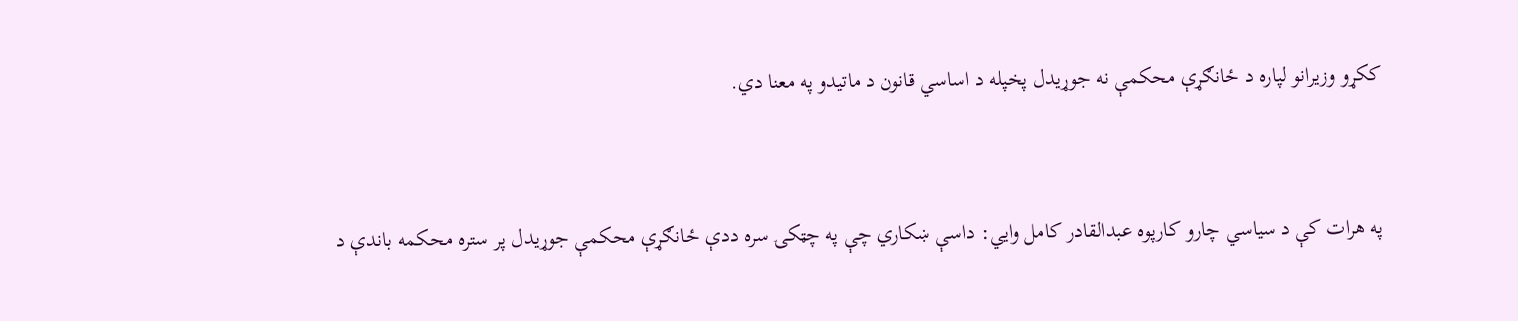ککړو وزيرانو لپاره د ځانګړې محکمې نه جوړيدل پخپله د اساسي قانون د ماتيدو په معنا دي.


په هرات کې د سياسي چارو کارپوه عبدالقادر کامل وايي: داسې ښکاري چې په چټکۍ سره ددې ځانګړې محکمې جوړيدل پر ستره محکمه باندې د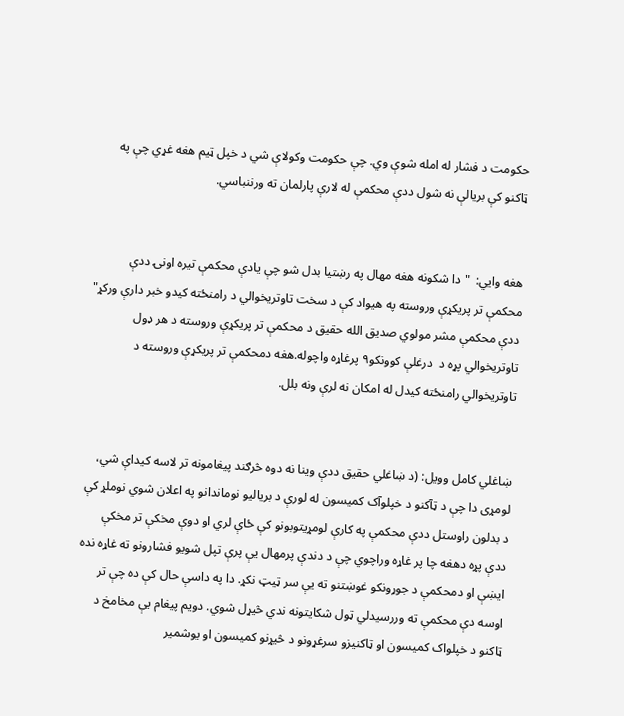حکومت د فشار له امله شوې وي. چې حکومت وکولاې شي د خپل ټيم هغه غړي چې په ټاکنو کې بريالې نه شول ددې محکمې له لارې پارلمان ته ورننباسي.


هغه وايي:  "دا شکونه هغه مهال په رښتيا بدل شو چې يادې محکمې تيره اونۍ ددې محکمې تر پريکړې وروسته په هيواد کې د سخت تاوتريخوالي د رامنځته کيدو خبر دارې ورکړ" ددې محکمې مشر مولوي صديق الله حقيق د محکمې تر پريکړې وروسته د هر ډول تاوتريخوالي پړه د  درغلې کوونکو٩ پرغاړه واچوله.هغه دمحکمې تر پريکړې وروسته د تاوتريخوالي رامنځته کيدل له امکان نه لرې ونه بلل.


ښاغلي کامل وويل: (د ښاغلي حقيق ددې وينا نه دوه څرګند پيغامونه تر لاسه کيداې شي، لومړى دا چې د ټآکنو د خپلوآک کميسون له لورې د برياليو نوماندانو په اعلان شوي نوملړ کې د بدلون راوستل ددې محکمې په کارې لومړيتوبونو کې ځاې لري او دوې مخکې تر مخکې ددې پړه دهغه چا پر غاړه وراچوي چې د دندې پرمهال يې پرې تپل شويو فشارونو ته غاړه نده ايښې او دمحکمې د جوړونکو غوښتنو ته يې سر ټيټ نکړ. دا په داسې حال کې ده چې تر اوسه دې محکمې ته وررسيدلي ټول شکايتونه ندي څيړل شوي. دويم پيغام يې مخامخ د ټاکنو د خپلواک کميسون او ټاکنيزو سرغړونو د څيړنو کميسون او يوشمير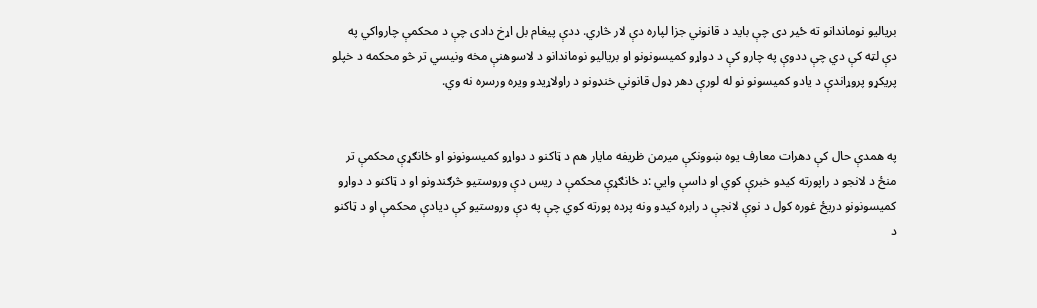برياليو نوماندانو ته ځير دى چې بايد د قانوني جزا لپاره دې لار څاري. ددې پيغام بل اړخ دادى چې د محکمې چارواکي په دې لټه کې دي چې ددوې په چارو کې د دواړو کميسونونو او برياليو نوماندانو د لاسوهنې مخه ونيسي تر څو محکمه د خپلو پريکړو پروړاندې د يادو کميسونو نو له لورې دهر ډول قانوني خنډونو د راولاړيدو ويره ورسره نه وي.


په همدې حال کې دهرات معارف يوه ښوونکې ميرمن ظريفه مايار هم د ټاکنو د دواړو کميسونونو او ځانګړې محکمې تر منځ د لانجو د راپورته کيدو خبرې کوي او داسې وايي :د ځانګړې محکمې د ريس دې وروستيو څرګندونو او د ټاکنو د دواړو کميسونونو دريځ غوره کول د نوې لانجې د رابره کيدو ونه پرده پورته کوي چې په دې وروستيو کې ديادې محکمې او د ټاکنو د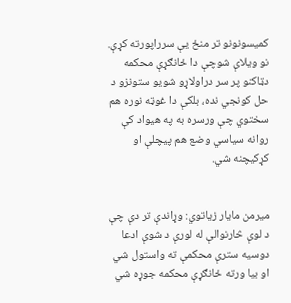کميسونونو تر منځ يې سرراپورته کړې. نو ويلاې شوچې دا ځانګړې محکمه دټاکنو پر سر دراولاړو شويو ستونزو د  حل کونجي نده، بلکې دا غوټه نوره هم سختوي چې ورسره به په هيواد کې روانه سياسي وضع هم پيچلې او کړکيچنه شي.


ميرمن مايار زياتوي: وړاندې تر دې چې د لوې څارنوالې له لورې د شوې ادعا دوسيه سترې محکمې ته واستول شي او بيا ورته ځانګړې محکمه جوړه شي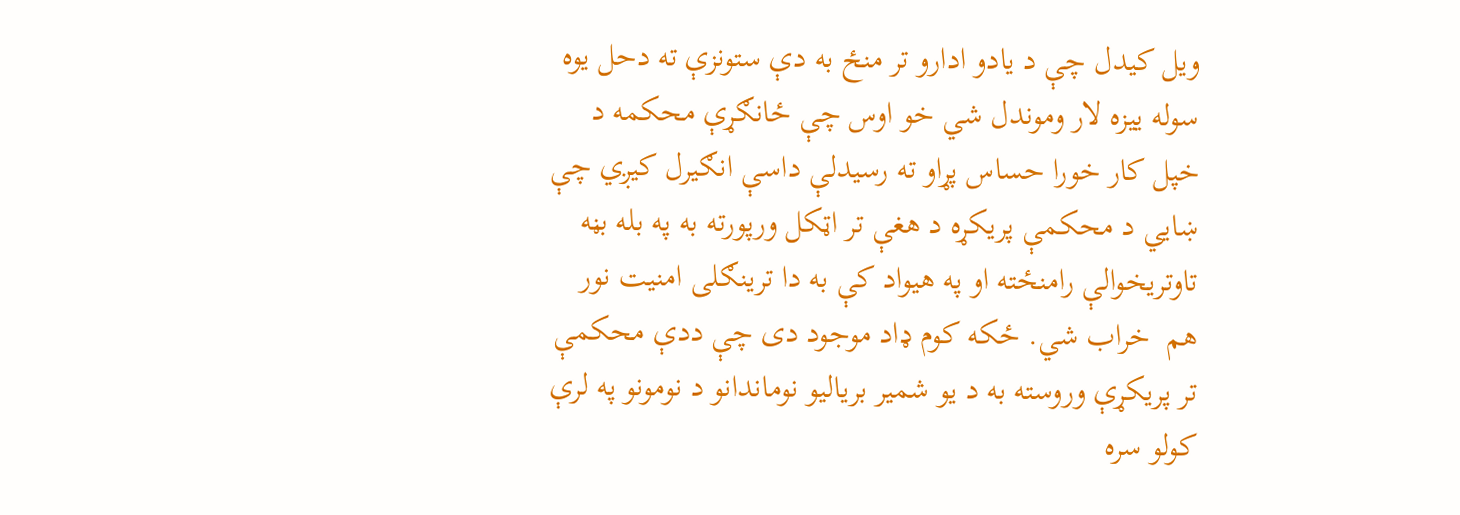ويل کيدل چې د يادو ادارو تر منځ به دې ستونزې ته دحل يوه سوله ييزه لار وموندل شي خو اوس چې ځانګړې محکمه د خپل کار خورا حساس پړاو ته رسيدلې داسې انګيرل کيږي چې ښايي د محکمې پريکړه د هغې تر اټکل ورپورته به په بله بڼه تاوتريخوالې رامنځته او په هيواد کې به دا ترينګلى امنيت نور هم  خراب شي. ځکه کوم ډاد موجود دى چې ددې محکمې تر پريکړې وروسته به د يو شمير برياليو نوماندانو د نومونو په لرې کولو سره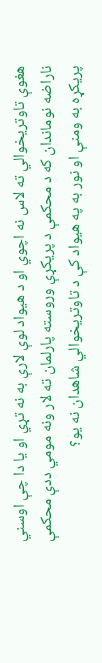هغوې تاوتريخوالي ته لاس نه اچوي او د هيواد لوې لارې به نه تړي او يا دا چې اوسني ناراضه نوماندان که د محکمې د پريکړې وروسته پارلمان ته لار ونه مومي ددې محکمې پريکړه به ومنې او نور به په هيواد کې د تاوتريخوالي شاهدان نه يو؟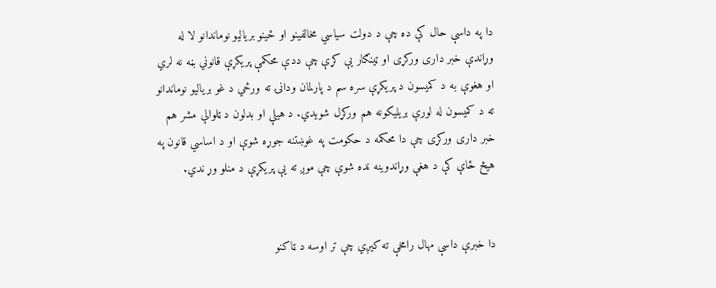دا په داسې حال کې ده چې د دولت سياسي مخالفينو او ځينو برياليو نوماندانو لا له وړاندې خبر دارى ورکړى او ټينګار يې کړې چې ددې محکمې پريکړې قانوني بڼه نه لري او هغوې به د کميسون د پريکړې سره سم د پارلمان ودانۍ ته ورځي د غو برياليو نوماندانو ته د کميسون له لورې بريليکونه هم ورکړل شويدي. د هيلې او بدلون د ټلوالې مشر هم خبر دارى ورکړى چې دا محکمه د حکومت په غوښتنه جوړه شوې او د اساسي قانون په هيڅ ځاې کې د هغې وړاندوينه نده شوې چې موږ ته يې پريکړې د منلو وړ ندي.


دا خبرې داسې مهال رامخې ته کيږي چې تر اوسه د ټاکنو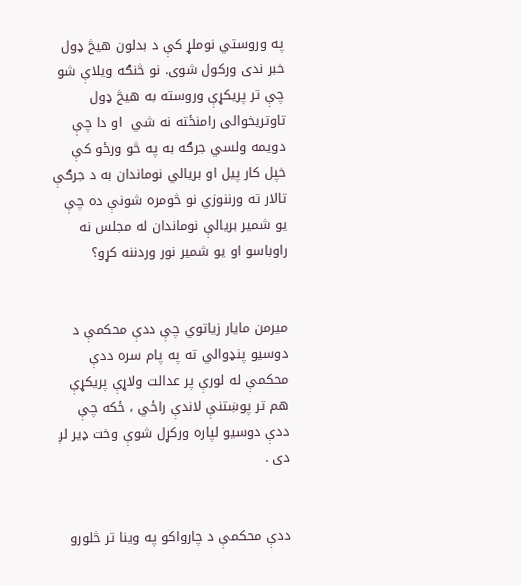په وروستي نوملړ کې د بدلون هيڅ ډول خبر ندى ورکول شوى. نو څنګه ويلاې شو چې تر پريکړې وروسته به هيڅ ډول تاوتريخوالى رامنځته نه شي  او دا چې دويمه ولسي جرګه به په څو ورځو کې خپل کار پيل او بريالي نوماندان به د جرګې تالار ته ورننوزي نو څومره شونې ده چې يو شمير بريالې نوماندان له مجلس نه راوباسو او يو شمير نور وردننه کړو؟


ميرمن مايار زياتوي چې ددې محکمې د دوسيو پنډوالي ته په پام سره ددې محکمې له لورې پر عدالت ولاړې پريکړې هم تر پوښتنې لاندې راځي ، ځکه چې ددې دوسيو لپاره ورکړل شوې وخت ډير لږ دى .


ددې محکمې د چارواکو په وينا تر څلورو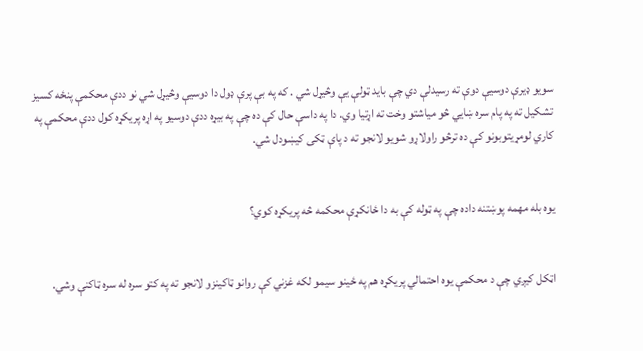سويو ډيرې دوسيې دوې ته رسيدلې دي چې بايد ټولې يې وڅيړل شي . که په بې پرې ډول دا دوسيې وڅيړل شي نو ددې محکمې پنځه کسيز تشکيل ته په پام سره ښايي څو مياشتو وخت ته اړتيا وي. دا په داسې حال کې ده چې په بيړه ددې دوسيو په اړه پريکړه کول ددې محکمې په کاري لومړيتوبونو کې ده ترڅو راولاړو شويو لانجو ته د پاې ټکى کيښودل شي.


يوه بله مهمه پوښتنه داده چې په ټوله کې به دا ځانکړې محکمه څه پريکړه کوي؟


اټکل کيږي چې د محکمې يوه احتمالي پريکړه هم په ځینو سيمو لکه غزني کې روانو ټاکينزو لانجو ته په کتو سره له سره ټاکنې وشي.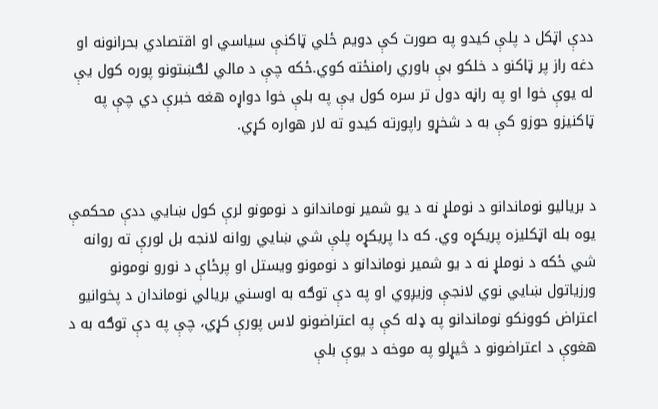ددې اټکل د پلې کيدو په صورت کې دويم ځلي ټاکنې سياسي او اقتصادي بحرانونه او دغه راز پر ټاکنو د خلکو بې باوري رامنځته کوي.ځکه چې د مالي لګښتونو پوره کول يې له يوې خوا او په راڼه دول تر سره کول يې په بلې خوا دواړه هغه خبرې دي چې په ټاکنيزو حوزو کې به د شخړو راپورته کيدو ته لار هواره کړي.


د برياليو نوماندانو د نوملړ نه د يو شمير نوماندانو د نومونو لرې کول ښايي ددې محکمې يوه بله اټکليزه پريکړه وي. که دا پريکړه پلې شي ښايي روانه لانجه بل لورې ته روانه شي ځکه د نوملړ نه د يو شمير نوماندانو د نومونو ويستل او پرځاې د نورو نومونو ورزياتول ښايي نوي لانجې وزيږوي او په دې توګه به اوسني بريالي نوماندان د پخوانيو اعتراض کوونکو نوماندانو په ډله کې په اعتراضونو لاس پورې کړي، چې په دې توګه به د هغوې د اعتراضونو د څيړلو په موخه د يوې بلې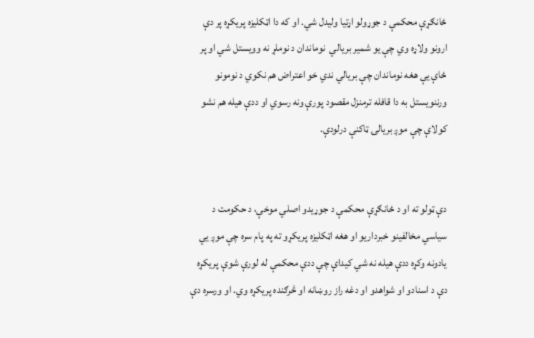ځانګړې محکمې د جوړولو اړتيا وليدل شي. او که دا اټکليزه پريکړه پر دې ارونو ولاړه وي چې يو شمير بريالي  نوماندان د نوملړ نه وويستل شي او پر ځاې يې هغه نوماندان چې بريالي ندي خو اعتراض هم نکوي د نومونو ورننويستل به دا قافله ترمنزل مقصود پورې ونه رسوي او ددې هيله هم نشو کولاې چې موږ بريالۍ ټاکنې درلودې.


دې ټولو ته او د ځانګړې محکمې د جوړيدو اصلي موخې، د حکومت د سياسي مخالفينو خبرداريو او هغه اټکليزه پريکړو ته په پام سره چې موږ يي يادونه وکړه ددې هيله نه شي کيداې چې ددې محکمې له لورې شوې پريکړه دې د اسنادو او شواهدو او دغه راز روښانه او څرګنده پريکړه وي. او ورسره دې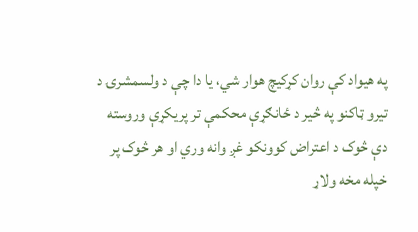په هيواد کې روان کړکيچ هوار شي، يا دا چې د ولسمشرۍ د تيرو ټاکنو په څير د ځانګړې محکمې تر پريکړې وروسته دې څوک د اعتراض کوونکو غږ وانه وري او هر څوک پر خپله مخه ولاړ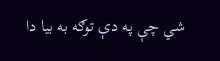شي چې په دې توګه به بيا دا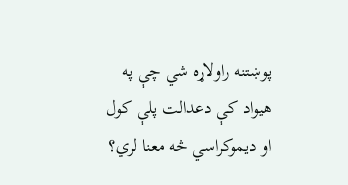پوښتنه راولاړه شي چې په هيواد کې دعدالت پلې کول او دیموکراسي څه معنا لري؟